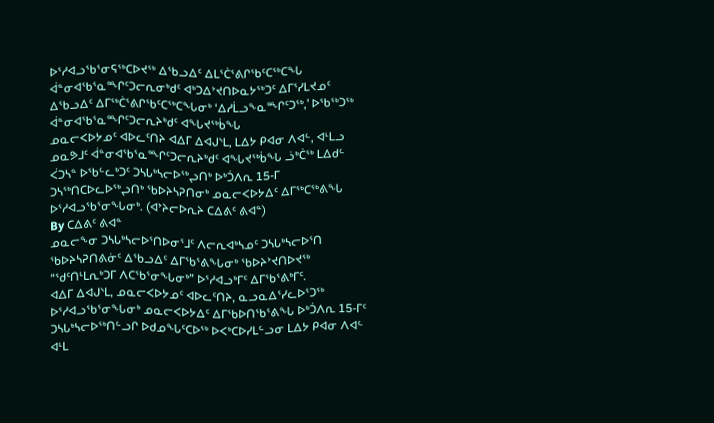ᐅᕐᓱᐊᓗᖃᕐᓂᕋᖅᑕᐅᔪᖅ ᐃᖃᓗᐃᑦ ᐃᒪᕐᑖᕐᕕᒋᖃᑦᑕᖅᑕᖓ
ᐋᓐᓂᐊᖃᕐᓇᙱᑦᑐᓕᕆᓂᒃᑯᑦ ᐊᒃᑐᐃᔾᔪᑎᐅᓇᔭᖅᑐᑦ ᐃᒥᕐᓯᒪᔪᓄᑦ ᐃᖃᓗᐃᑦ ᐃᒥᖅᑖᕐᕕᒋᖃᑦᑕᖅᑕᖓᓂᒃ ‘ᐃᓱᒫᓗᖕᓇᙱᑦᑐᖅ,’ ᐅᖃᖅᑐᖅ ᐋᓐᓂᐊᖃᕐᓇᙱᑦᑐᓕᕆᔨᒃᑯᑦ ᐊᖓᔪᖅᑳᖓ
ᓄᓇᓕᐸᐅᔭᓄᑦ ᐊᐅᓚᑦᑎᔨ ᐊᐃᒥ ᐃᐊᒍᔅᒪ, ᒪᐃᔭ ᑭᐊᓂ ᐱᐊᓪ, ᐊᒻᒪᓗ ᓄᓇᕗᒧᑦ ᐋᓐᓂᐊᖃᕐᓇᙱᑦᑐᓕᕆᔨᒃᑯᑦ ᐊᖓᔪᖅᑳᖓ ᓘᒃᑖᖅ ᒪᐃᑯᓪ ᐹᑐᓴᓐ ᐅᖃᓪᓚᒃᑐᑦ ᑐᓴᒐᒃᓴᓕᐅᖅᖢᑎᒃ ᐅᒃᑑᐱᕆ 15-ᒥ ᑐᓴᖅᑎᑕᐅᓚᐅᖅᖢᑎᒃ ᖃᐅᔨᓴᕈᑎᓂᒃ ᓄᓇᓕᐸᐅᔭᐃᑦ ᐃᒥᖅᑕᖅᕕᖓ ᐅᕐᓱᐊᓗᖃᕐᓂᖓᓂᒃ. (ᐊᔾᔨᓕᐅᕆᔨ ᑕᐃᕕᑦ ᕕᐊᓐ)
By ᑕᐃᕕᑦ ᕕᐊᓐ
ᓄᓇᓕᖕᓂ ᑐᓴᒐᒃᓴᓕᐅᕐᑎᐅᓂᕐᒧᑦ ᐱᓕᕆᐊᒃᓴᓄᑦ ᑐᓴᒐᒃᓴᓕᐅᕐᑎ
ᖃᐅᔨᓴᕈᑎᕕᓃᑦ ᐃᖃᓗᐃᑦ ᐃᒥᖃᕐᕕᖓᓂᒃ ᖃᐅᔨᔾᔪᑎᐅᔪᖅ “ᖁᑦᑎᒻᒪᕆᒃᑐᒥ ᐱᑕᖃᕐᓂᖓᓂᒃ” ᐅᕐᓱᐊᓗᒃᒥᑦ ᐃᒥᖃᕐᕕᒃᒥᑦ.
ᐊᐃᒥ ᐃᐊᒍᔅᒪ, ᓄᓇᓕᐸᐅᔭᓄᑦ ᐊᐅᓚᑦᑎᔨ, ᓇᓗᓇᐃᕐᓯᓚᐅᕐᑐᖅ ᐅᕐᓱᐊᓗᖃᕐᓂᖓᓂᒃ ᓄᓇᓕᐸᐅᔭᐃᑦ ᐃᒥᖃᐅᑎᖃᕐᕕᖓ ᐅᒃᑑᐱᕆ 15-ᒥᑦ ᑐᓴᒐᒃᓴᓕᐅᖅᑎᓪᓗᒋ ᐅᑯᓄᖓᑦᑕᐅᖅ ᐅᐸᒃᑕᐅᓯᒪᓪᓗᓂ ᒪᐃᔭ ᑭᐊᓂ ᐱᐊᓪ ᐊᒻᒪ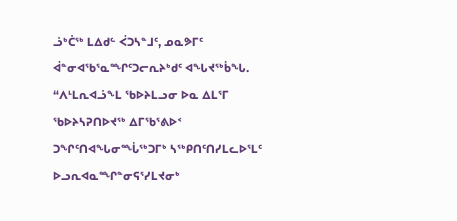ᓘᒃᑖᖅ ᒪᐃᑯᓪ ᐹᑐᓴᓐᒧᑦ, ᓄᓇᕗᒥᑦ ᐋᓐᓂᐊᖃᕐᓇᙱᑦᑐᓕᕆᔨᒃᑯᑦ ᐊᖓᔪᖅᑳᖓ.
“ᐱᒻᒪᕆᐊᓘᖕᒪ ᖃᐅᔨᒪᓗᓂ ᐅᓇ ᐃᒪᕐᒥ ᖃᐅᔨᓴᕈᑎᐅᔪᖅ ᐃᒥᖃᕐᕕᐅᑉ ᑐᖏᑦᑎᐊᖓᓂᙶᖅᑐᒥᒃ ᓴᖅᑭᑎᑦᑎᓯᒪᓚᐅᕐᒪᑦ ᐅᓗᕆᐊᓇᙱᓐᓂᕋᕐᓯᒪᔪᓂᒃ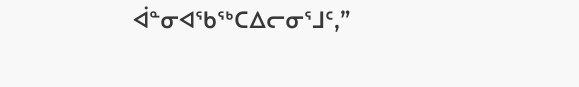ᐋᓐᓂᐊᖃᖅᑕᐃᓕᓂᕐᒧᑦ,”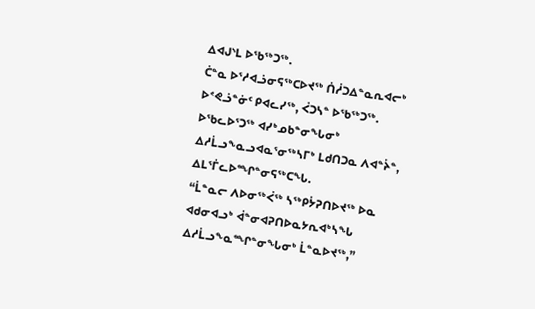ᐃᐊᒍᔅᒪ ᐅᖃᖅᑐᖅ.
ᑖᓐᓇ ᐅᕐᓱᐊᓘᓂᕋᖅᑕᐅᔪᖅ ᑏᓲᑐᐃᓐᓇᕆᐊᓕᒃ ᐅᕝᕙᓘᓐᓃᑦ ᑭᐊᓚᓯᖅ, ᐹᑐᓴᓐ ᐅᖃᖅᑐᖅ. ᐅᖃᓚᐅᕐᑐᖅ ᐊᓯᒃᓄᑲᓐᓂᖓᓂᒃ ᐃᓱᒫᓗᖕᓇᓗᐊᓇᕐᓂᖅᓴᒥᒃ ᒪᑯᑎᑐᓇ ᐱᐊᓐᔩᓐ, ᐃᒪᕐᒦᓚᐅᙱᓐᓂᕋᖅᑕᖓ.
“ᒫᓐᓇᓕ ᐱᐅᓂᖅᐹᖅ ᓴᖅᑭᔮᕈᑎᐅᔪᖅ ᐅᓇ ᐊᑯᓂᐊᓗᒃ ᐋᓐᓂᐊᕈᑎᐅᓇᔭᕆᐊᒃᓴᖓ ᐃᓱᒫᓗᖕᓇᙱᓐᓂᖓᓂᒃ ᒫᓐᓇᐅᔪᖅ,”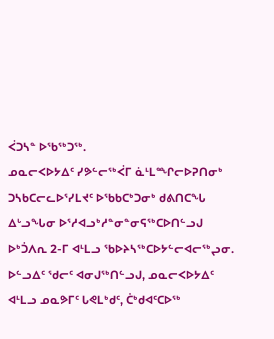ᐹᑐᓴᓐ ᐅᖃᖅᑐᖅ.
ᓄᓇᓕᐸᐅᔭᐃᑦ ᓯᕗᓪᓕᖅᐹᒥ ᓈᒻᒪᙱᓕᐅᕈᑎᓂᒃ ᑐᓴᑲᑕᓕᓚᐅᕐᓯᒪᔪᑦ ᐅᖃᑲᑕᒃᑐᓂᒃ ᑯᕕᑎᑕᖓ ᐃᒡᓗᖓᓂ ᐅᕐᓱᐊᓗᒃᓱᓐᓂᓐᓂᕋᖅᑕᐅᑎᓪᓗᒍ ᐅᒃᑑᐱᕆ 2-ᒥ ᐊᒻᒪᓗ ᖃᐅᔨᓴᖅᑕᐅᔭᓪᓕᐊᓕᖅᖢᓂ.
ᐅᓪᓗᐃᑦ ᖁᓕᑦ ᐊᓂᒍᖅᑎᓪᓗᒍ, ᓄᓇᓕᐸᐅᔭᐃᑦ ᐊᒻᒪᓗ ᓄᓇᕗᒥᑦ ᒐᕙᒪᒃᑯᑦ, ᑖᒃᑯᐊᑦᑕᐅᖅ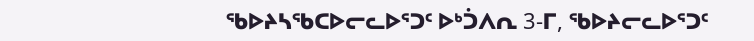ᖃᐅᔨᓴᖃᑕᐅᓕᓚᐅᕐᑐᑦ ᐅᒃᑑᐱᕆ 3-ᒥ, ᖃᐅᔨᓕᓚᐅᕐᑐᑦ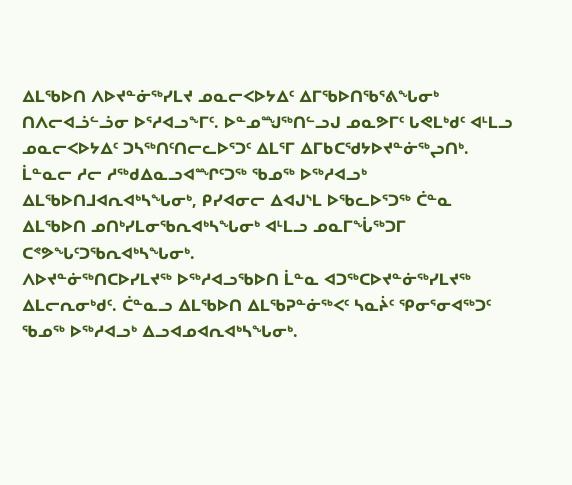ᐃᒪᖃᐅᑎ ᐱᐅᔪᓐᓃᖅᓯᒪᔪ ᓄᓇᓕᐸᐅᔭᐃᑦ ᐃᒥᖃᐅᑎᖃᕐᕕᖓᓂᒃ ᑎᐱᓕᐊᓘᓪᓘᓂ ᐅᕐᓱᐊᓗᖕᒥᑦ. ᐅᓐᓄᙳᖅᑎᓪᓗᒍ ᓄᓇᕗᒥᑦ ᒐᕙᒪᒃᑯᑦ ᐊᒻᒪᓗ ᓄᓇᓕᐸᐅᔭᐃᑦ ᑐᓴᖅᑎᑦᑎᓕᓚᐅᕐᑐᑦ ᐃᒪᕐᒥ ᐃᒥᑲᑕᖁᔭᐅᔪᓐᓃᖅᖢᑎᒃ.
ᒫᓐᓇᓕ ᓱᓕ ᓱᖅᑯᐃᓇᓗᐊᙱᑦᑐᖅ ᖃᓄᖅ ᐅᖅᓱᐊᓗᒃ ᐃᒪᖃᐅᑎᒧᐊᕆᐊᒃᓴᖓᓂᒃ, ᑭᓯᐊᓂᓕ ᐃᐊᒍᔅᒪ ᐅᖃᓚᐅᕐᑐᖅ ᑖᓐᓇ ᐃᒪᖃᐅᑎ ᓄᑎᒃᓯᒪᓂᖃᕆᐊᒃᓴᖓᓂᒃ ᐊᒻᒪᓗ ᓄᓇᒥᖔᖅᑐᒥ ᑕᕝᕗᖓᑦᑐᖃᕆᐊᒃᓴᖓᓂᒃ.
ᐱᐅᔪᓐᓃᖅᑎᑕᐅᓯᒪᔪᖅ ᐅᖅᓱᐊᓗᖃᐅᑎ ᒫᓐᓇ ᐊᑐᖅᑕᐅᔪᓐᓃᖅᓯᒪᔪᖅ ᐃᒪᓕᕆᓂᒃᑯᑦ. ᑖᓐᓇᓗ ᐃᒪᖃᐅᑎ ᐃᒪᖃᕈᓐᓃᖅᐸᑦ ᓴᓇᔩᑦ ᕿᓂᕐᓂᐊᖅᑐᑦ ᖃᓄᖅ ᐅᖅᓱᐊᓗᒃ ᐃᓗᐊᓄᐊᕆᐊᒃᓴᖓᓂᒃ.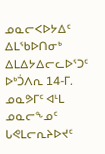ᓄᓇᓕᐸᐅᔭᐃᑦ ᐃᒪᖃᐅᑎᓂᒃ ᐃᒪᐃᔭᐃᓕᓚᐅᕐᑐᑦ ᐅᒃᑑᐱᕆ 14-ᒥ.
ᓄᓇᕗᒥᑦ ᐊᒻᒪ ᓄᓇᓕᖕᓄᑦ ᒐᕙᒪᓕᕆᔨᐅᔪᑦ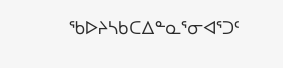ᖃᐅᔨᓴᑲᑕᐃᓐᓇᕐᓂᐊᕐᑐᑦ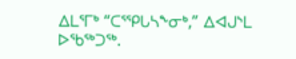ᐃᒪᕐᒥᒃ “ᑕᕐᕿᒐᓴᖕᓂᒃ,” ᐃᐊᒍᔅᒪ ᐅᖃᖅᑐᖅ.